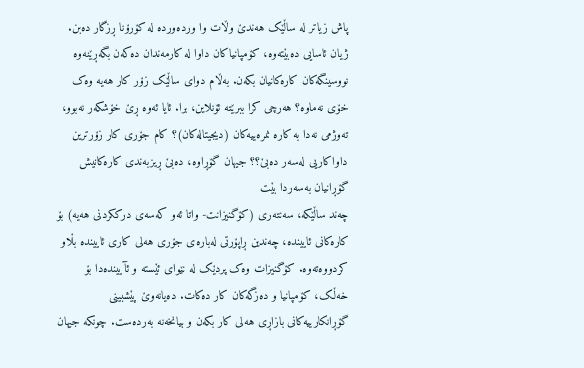پاش زیاتر لە ساڵێک هەندێ وڵات وا وردەوردە لە کۆرۆنا ڕزگار دەبن. ژیان ئاسایی دەبێتەوە، کۆمپانیاکان داوا لە کارمەندان دەکەن بگەڕێنەوە نووسینگەکان کارەکانیان بکەن. بەڵام دوای ساڵێک زۆر کار هەیە وەک خۆی نەماوە؟ هەرچی کرا ببرێتە ئۆنلاین، برا. ئایا ئەوە ڕێ خۆشکەر نەبوو، تەوژمی نەدا بە کارە نمرەییەکان (دیجیتالەکان)؟ کام جۆری کار زۆرترین داواکاریی لەسەر دەبێ؟؟ جیهان گۆڕاوە، دەبێ ڕیزبەندی کارەکانیش گۆڕانیان بەسەردا بێت
چەند ساڵێکە، سەنتەری (کۆگنیزانت- واتا ئەو کەسەی درککردنی هەیە) بۆ کارەکانی ئاییندە، چەندین ڕاپۆرتی لەبارەی جۆری هەلی کاری ئاییندە بڵاو کردووەتەوە. کۆگنیزات وەک پردێک لە نێوای ئێستە و ئآییندەدا بۆ خەڵک، کۆمپانیا و دەزگەکان کار دەکات. دەیانەوێ پێشبینی گۆڕانکارییەکانی بازاڕی هەلی کار بکەن و بیانخەنە بەردەست. چونکە جیهان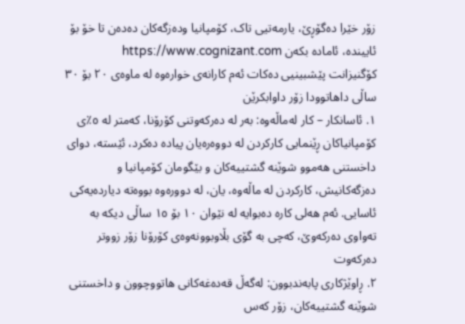زۆر خێرا دەگۆڕێ، یارمەتیی تاک، کۆمپانیا ودەزگەکان دەدەن تا خۆ بۆ ئاییندە، ئامادە بکەن https://www.cognizant.com
کۆگنیزانت پێشبینیی دەکات ئەم کارانەی خوارەوە لە ماوەی ٢٠ بۆ ٣٠ ساڵی داهاتوودا زۆر داوابکرێن
١. ئاسانکار – کار لەماڵەوە: بەر لە دەرکەوتنی کۆرۆنا، کەمتر لە ٥٪ی کۆمپانیاکان ڕێنمایی کارکردن لە دووەرەیان پیادە دەکرد، ئێستە، دوای داخستنی هەموو شوێنە گشتییەکان و بێگومان کۆمپانیا و دەزگەکانیش، کارکردن لە ماڵەوە، یان، لە دوورەوە بووەتە دیاردەیەکی ئاسایی. ئەم هەلی کارە دەبوایە لە نێوان ١٠ بۆ ١٥ ساڵی دیکە بە تەواوی دەرکەوێ، کەچی بە گۆی بڵاوبوونەوەی کۆرۆنا زۆر زووتر دەرکەوت
٢. ڕاوێژکاری پابەندبوون: لەگەڵ قەدەغەکانی هاتووچوون و داخستنی شوێنە گشتییەکان، زۆر کەس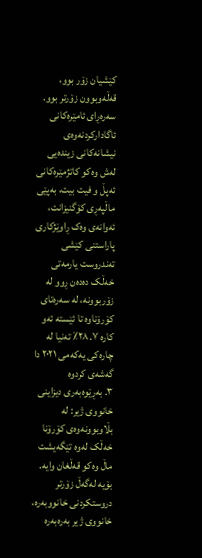کێشیان زۆر بوو، قەڵەوبوون زۆرتر بوو. سەرەڕای ئامێرەکانی ئاگادارکردنەوەی نیشانەکانی زیندەیی لەش وەکو کاتژمێرەکانی ئەپڵ و فیت بیت، بەپێی ماڵپەڕی کۆگنیزانت، ئەوانەی وەک ڕاوێژکاری پاراستنی کێشی تەندروست یارمەتی خەڵک دەدەن ڕوو لە زۆربوونە، لە سەرەتای کۆرۆناوە تا ئێستە ئەو کارە ٢٨.٧٪ تەنیا لە چارەکی یەکەمی ٢٠٢١ دا گەشەی کردوە
٣. بەڕێوەبەری دیزاینی خانووی ژیر: لە بڵاوبوونەوەی کۆرۆنا خەڵک لەوە تێگەیشت ماڵ وەکو قەڵغان وایە. بۆیە لەگەڵ زۆرتر دروستکردنی خانووبەرە، خانووی ژیر بەرەبەرە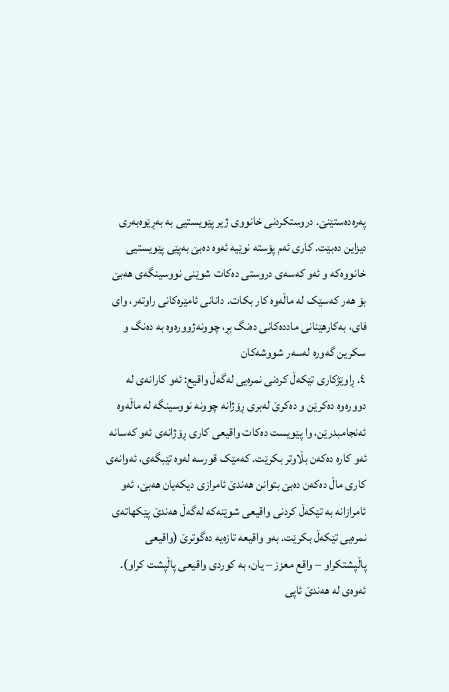پەرەدەستێنێ. دروستکردنی خانووی ژیر پێویستیی بە بەڕێوەبەری دیزاین دەبێت. کاری ئەم پۆستە نوێیە ئەوە دەبێ بەپێی پێویستیی خانووەکە و ئەو کەسەی دروستی دەکات شوێنی نووسینگەی هەبێ بۆ هەر کەسێک لە ماڵەوە کار بکات. دانانی ئامێرەکانی راوتەر، وای فای، بەکارهێنانی ماددەکانی دەنگ بڕ، چوونەژوورەوە بە دەنگ و سکرین گەورە لەسەر شووشەکان
٤. ڕاوێژکاری تێکەڵ کردنی نمرەیی لەگەڵ واقیع: ئەو کارانەی لە دوورەوە دەکرێن و دەکرێ لەبری ڕۆژانە چوونە نووسینگە لە ماڵەوە ئەنجامبدرێن، وا پێویست دەکات واقیعی کاری ڕۆژانەی ئەو کەسانە ئەو کارە دەکەن بڵاوتر بکرێت. کەمێک قورسە لەوە تێبگەی، ئەوانەی کاری ماڵ دەکەن دەبێ بتوانن هەندێ ئامرازی دیکەیان هەبێ، ئەو ئامرازانە بە تێکەڵ کردنی واقیعی شوێنەکە لەگەڵ هەندێ پێکهاتەی نمرەیی تێکەڵ بکرێت. بەو واقیعە تازەیە دەگوترێ (واقیعی پاڵپشتکراو – واقع معزز – یان، بە کوردی واقیعی پاڵپشت کراو). ئەوەی لە هەندێ ئاپی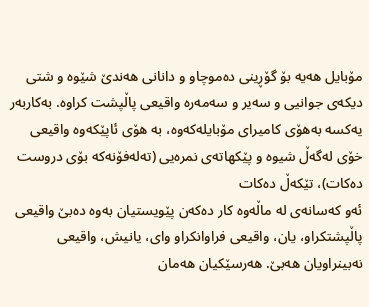مۆبایل هەیە بۆ گۆڕینی دەموچاو و دانانی هەندێ شێوە و شتی دیکەی جوانیی و سەیر و سەمەرە واقیعی پاڵپشت کراوە. بەکاربەر یەکسە بەهۆی کامیرای مۆبایلەکەوە، بە هۆی ئاپێکەوە واقیعی خۆی لەگەڵ شیوە و پێکهاتەی نمرەیی (تەلەفۆنەکە بۆی دروست دەکات)، تێکەڵ دەکات
ئەو کەسانەی لە ماڵەوە کار دەکەن پێویستیان بەوە دەبێ واقیعی پاڵپشتکراو، یان، واقیعی فراوانکراو وای، یانیش، واقیعی نەبینراویان هەبێ. هەرسێکیان هەمان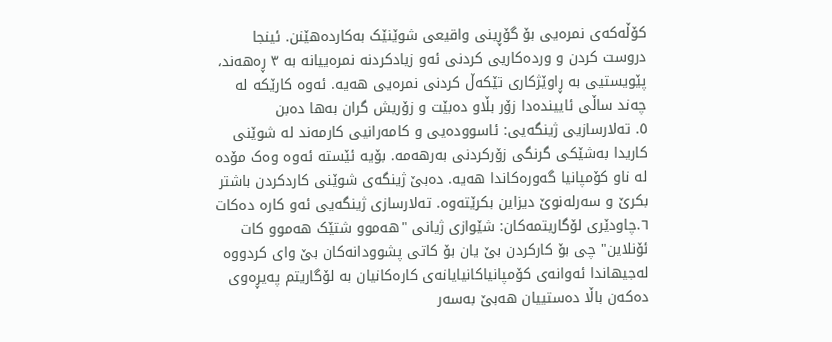کۆڵەکەی نمرەیی بۆ گۆڕینی واقیعی شوێنێک بەکاردەهێنن. ئینجا دروست کردن و وردەکاریی کردنی ئەو زیادکردنە نمرەییانە بە ٣ ڕەهەند، پێویستیی بە ڕاوێژکاری تێکەڵ کردنی نمرەیی هەیە. ئەوە کارێکە لە چەند ساڵی ئاییندەدا زۆر بڵاو دەبێت و زۆریش گران بەها دەبن
٥. تەلارسازیی ژینگەیی: ئاسوودەیی و کامەرانیی کارمەند لە شوێنی کاریدا بەشێکی گرنگی زۆرکردنی بەرهەمە. بۆیە ئێستە ئەوە وەک مۆدە لە ناو کۆمپانیا گەورەکاندا هەیە. دەبێ ژینگەی شوێنی کاردکردن باشتر بکرێ و سەرلەنوێ دیزاین بکرێتەوە. تەلارسازی ژینگەیی ئەو کارە دەکات
٦.چاودێری لۆگاریتمەکان: شێوازی ژیانی "هەموو شتێک هەموو کات ئۆنلاین" چی بۆ کارکردن بێ یان بۆ کاتی پشوودانەکان بێ وای کردووە لەجیهاندا ئەوانەی کۆمپانیاکانیایانەی کارەکانیان بە لۆگاریتم پەیڕەوی دەکەن باڵا دەستییان هەبێ بەسەر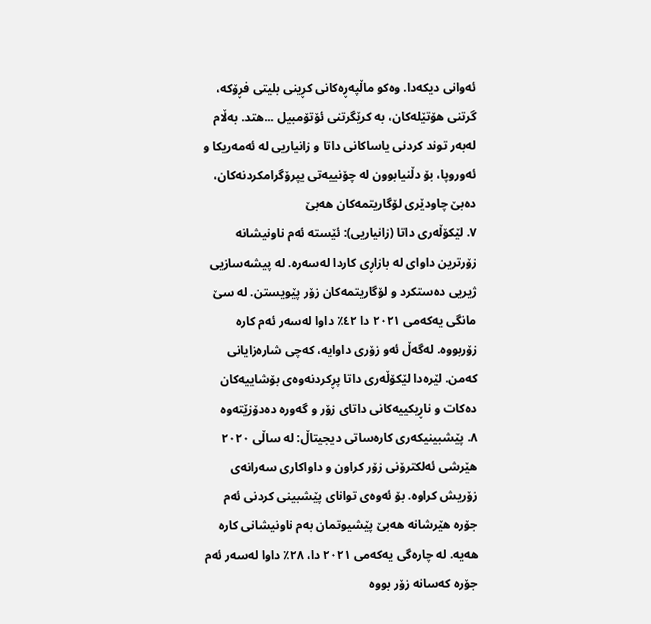ئەوانی دیکەدا. وەکو ماڵپەڕەکانی کڕینی بلیتی فڕۆکە، گرتنی هۆتێلەکان، بە کرێگرتنی ئۆتۆمبیل ...هتد. بەڵام لەبەر توند کردنی یاساکانی داتا و زانیاریی لە ئەمەریکا و ئەوروپا، بۆ دڵنیابوون لە چۆنییەتی یپرۆگرامکردنەکان، دەبێ چاودێری لۆگاریتمەکان هەبێ
٧. لێکۆڵەری داتا (زانیاریی): ئێستە ئەم ناونیشانە زۆرترین داوای لە بازاڕی کاردا لەسەرە. لە پیشەسازیی ژیریی دەستکرد و لۆگاریتمەکان زۆر پێویستن. لە سێ مانگی یەکەمی ٢٠٢١ دا ٤٢٪ داوا لەسەر ئەم کارە زۆربووە. لەگەڵ ئەو زۆری داوایە، کەچی شارەزایانی کەمن. لێرەدا لێکۆڵەری داتا پڕکردنەوەی بۆشاییەکان دەکات و ناڕیکییەکانی داتای زۆر و گەورە دەدۆزێتەوە
٨. پێشبینیکەری کارەساتی دیجیتاڵ: لە ساڵی ٢٠٢٠ هێرشی ئەلکترۆنی زۆر کراون و داواکاری سەرانەی زۆریش کراوە. بۆ ئەوەی توانای پێشبینی کردنی ئەم جۆرە هێرشانە هەبێ پێشیوتمان بەم ناونیشانی کارە هەیە. لە چارەگی یەکەمی ٢٠٢١ دا، ٢٨٪ داوا لەسەر ئەم جۆرە کەسانە زۆر بووە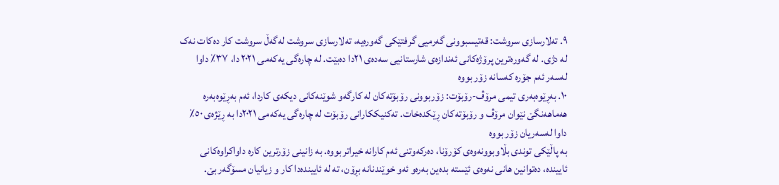٩. تەلارسازی سروشت: قەتیسبوونی گەرمیی گرفتێکی گەورەیە، تەلارسازی سروشت لەگەڵ سروشت کار دەکات نەک لە دژی. لە گەورەترین پرۆژەکانی ئەندازەی شارستانیی سەدەی ٢١دا دەبێت. لە چارەگی یەکەمی ٢٠٢١ دا، ٣٧٪ داوا لەسەر ئەم جۆرە کەسانە زۆر بووە
١٠. بەڕێوەبەری تیمی مرۆڤ-رۆبۆت: زۆربوونی رۆبۆتەکان لە کارگەو شوێنەکانی دیکەی کاردا، ئەم بەڕێوەبەرە هەماهەنگێ نێوان مرۆڤ و رۆبۆتەکان ڕێکدەخات. تەکنیککارانی رۆبۆت لە چارەگی یەکەمی ٢٠٢١دا بە ڕێژەی ٥٠٪ داوا لەسەریان زۆر بووە
بە پاڵێکی توندی بڵاوبوونەوەی کۆرۆنا، دەرکەوتنی ئەم کارانە خیراتر بووە. بە زانینی زۆرترین کارە داواکراوەکانی ئاییندە، دەتوانین هانی نەوەی ئێستە بدەین بەرەو ئەو خوێندنانە بڕۆن، تە لە ئاییندەدا کار و زیانیان مسۆگەر بێ.